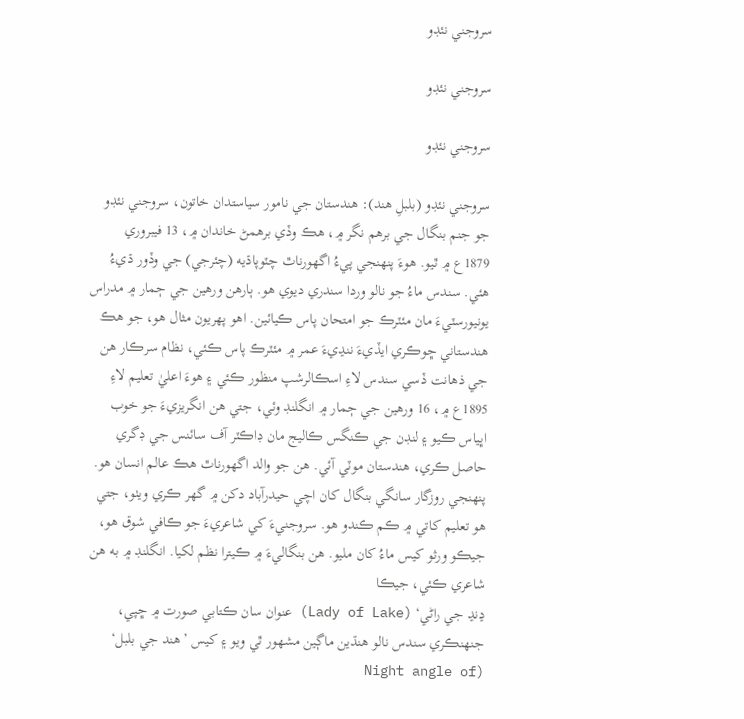سروجني نئڊو

سروجني نئڊو

سروجني نئڊو

سروجني نئڊو (بلبلِ هند): هندستان جي نامور سياستدان خاتون، سروجني نئڊو جو جنم بنگال جي برهم نگر ۾، هڪ وڏي برهمڻ خاندان ۾، 13 فيبروري 1879ع ۾ ٿيو. هوءَ پنهنجي پيءُ اگهورناٿ چٽوپاڌيه (چئرجي) جي وڏور ڌيءُ هئي. سندس ماءُ جو نالو وردا سندري ديوي هو. ٻارهن ورهين جي ڄمار ۾ مدراس يونيورسٽيءَ مان مئٽرڪ جو امتحان پاس ڪيائين. اهو پهريون مثال هو، جو هڪ هندستاني ڇوڪري ايڏيءَ ننڍيءَ عمر ۾ مئٽرڪ پاس ڪئي، نظام سرڪار هن جي ذهانت ڏسي سندس لاءِ اسڪالرشپ منظور ڪئي ۽ هوءَ اعليٰ تعليم لاءِ 1895ع ۾، 16 ورهين جي ڄمار ۾ انگلنڊ وئي، جتي هن انگريزيءَ جو خوب اڀياس ڪيو ۽ لنڊن جي ڪنگس ڪاليج مان ڊاڪٽر آف سائنس جي ڊگري حاصل ڪري، هندستان موٽي آئي. هن جو والد اگهورناٿ هڪ عالم انسان هو. پنهنجي روزگار سانگي بنگال کان اچي حيدرآباد دکن ۾ گهر ڪري ويٺو، جتي هو تعليم کاتي ۾ ڪم ڪندو هو. سروجنيءَ کي شاعريءَ جو ڪافي شوق هو، جيڪو ورثو کيس ماءُ کان مليو. هن بنگاليءَ ۾ ڪيترا نظم لکيا. انگلنڊ ۾ به هن شاعري ڪئي، جيڪا
ڍنڍ جي راڻي‘ (Lady of Lake) عنوان سان ڪتابي صورت ۾ ڇپي، جنهنڪري سندس نالو هنڌين ماڳين مشهور ٿي ويو ۽ کيس ’هند جي بلبل‘ (Night angle of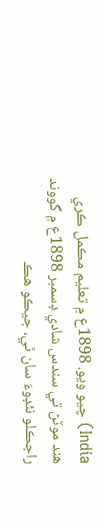India) چيو ويو. 1898ع ۾ تعليم مڪمل ڪري هند موٽڻ تي سندس شادي ڊسمبر 1898ع ۾ گووند راجڪلو نئڊوءَ سان ٿي، جيڪو هڪ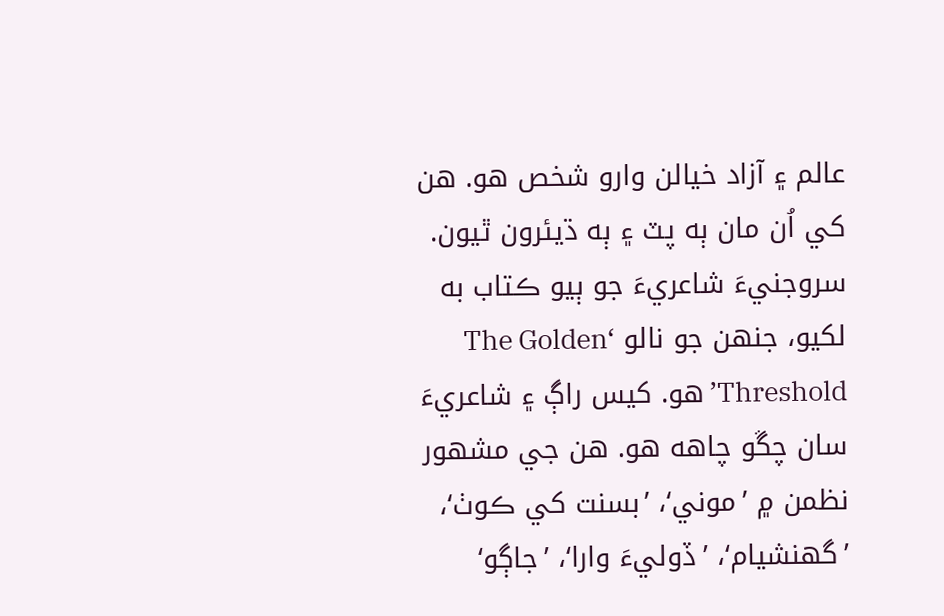عالم ۽ آزاد خيالن وارو شخص هو. هن کي اُن مان ٻه پٽ ۽ ٻه ڌيئرون ٿيون. سروجنيءَ شاعريءَ جو ٻيو ڪتاب به لکيو، جنهن جو نالو ‘The Golden Threshold’ هو. کيس راڳ ۽ شاعريءَ سان چڱو چاهه هو. هن جي مشهور نظمن ۾ ’موني‘، ’بسنت کي ڪوٺ‘، ’گهنشيام‘، ’ڏوليءَ وارا‘، ’جاڳو‘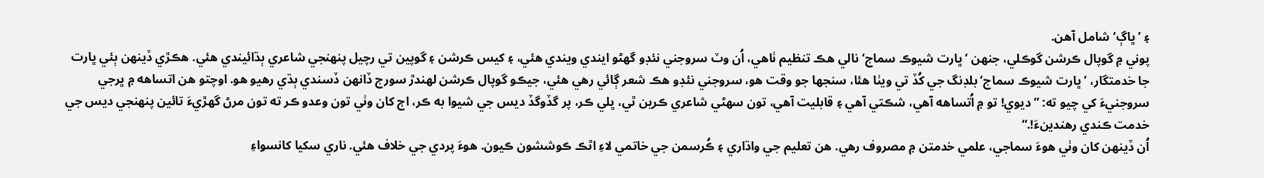۽ ’ڀاڳ‘ شامل آهن.
پوني ۾ گوپال ڪرشن گوڪلي، جنهن ’ڀارت شيوڪ سماج‘ نالي هڪ تنظيم ٺاهي، اُن وٽ سروجني نئڊو گهڻو ايندي ويندي هئي، ۽ کيس ڪرشن ۽ گوپين تي رچيل پنهنجي شاعري ٻڌائيندي هئي. هڪڙي ڏينهن ٻئي ڀارت جا خدمتگار، ’ڀارت شيوڪ سماج‘ بلڊنگ جي کُڏ تي ويٺا هئا، سنجها جو وقت هو، سروجني نئڊو هڪ شعر ڳائي رهي هئي، جيڪو گوپال ڪرشن لهندڙ سورج ڏانهن ڏسندي ٻڌي رهيو هو. اوچتو هن اتساهه ۾ ڀرجي سروجنيءَ کي چيو ته: ”ديوي! تو ۾ اُتساهه آهي، شڪتي آهي ۽ قابليت آهي، تون سهڻي شاعري ڪرين ٿي، ڀلي ڪر، پر گڏوگڏ ديس جي شيوا به ڪر، اڄ کان وٺي تون وعدو ڪر ته تون مرڻ گهڙيءَ تائين پنهنجي ديس جي خدمت ڪندي رهندينءَ!.“
اُن ڏينهن کان وٺي هوءَ سماجي، علمي خدمتن ۾ مصروف رهي. هن تعليم جي واڌاري ۽ ڪُرسمن جي خاتمي لاءِ اٿڪ ڪوششون ڪيون. هوءَ پردي جي خلاف هئي. ناري سکيا کانسواءِ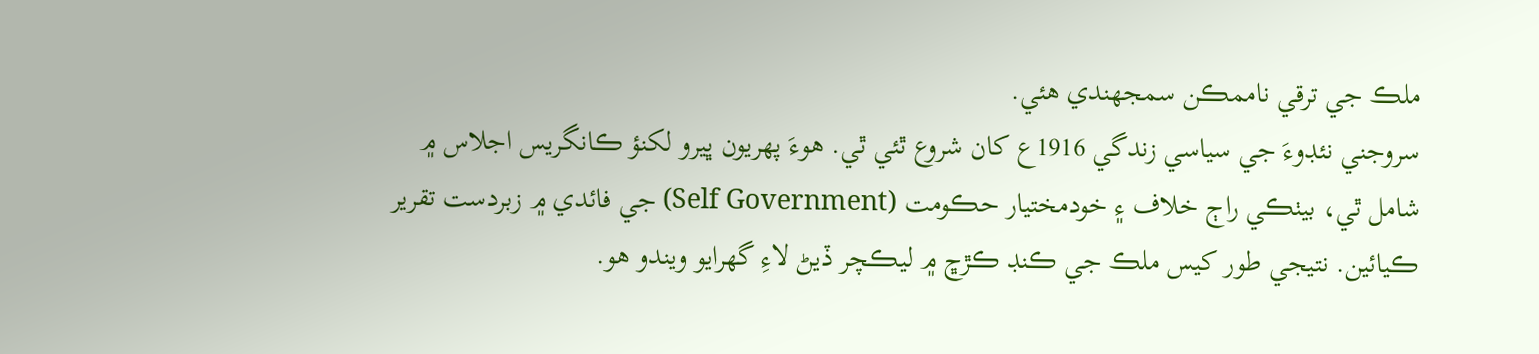ملڪ جي ترقي ناممڪن سمجهندي هئي.
سروجني نئڊوءَ جي سياسي زندگي 1916ع کان شروع ٿئي ٿي. هوءَ پهريون ڀيرو لکنؤ ڪانگريس اجلاس ۾ شامل ٿي، بيٺڪي راڄ خلاف ۽ خودمختيار حڪومت (Self Government) جي فائدي ۾ زبردست تقرير ڪيائين. نتيجي طور کيس ملڪ جي ڪنڊ ڪڙڇ ۾ ليڪچر ڏيڻ لاءِ گهرايو ويندو هو.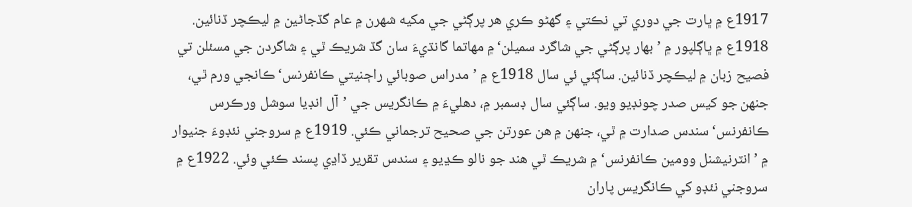1917ع ۾ ڀارت جي دوري تي نڪتي ۽ گهڻو ڪري هر پرڳڻي جي مکيه شهرن ۾ عام گڏجاڻين ۾ ليڪچر ڏنائين. 1918ع ۾ ڀاڳلپور ۾ ’بهار پرڳڻي جي شاگرد سميلن‘ ۾ مهاتما گانڌيءَ سان گڏ شريڪ ٿي ۽ شاگردن جي مسئلن تي فصيح زبان ۾ ليڪچر ڏنائين. ساڳئي ئي سال 1918ع ۾ ’مدراس صوبائي راڄنيتي ڪانفرنس‘ ڪانجي ورم ٿي، جنهن جو کيس صدر چونڊيو ويو. ساڳئي سال ڊسمبر ۾، دهليءَ ۾ ڪانگريس جي ’آل انڊيا سوشل ورڪرس ڪانفرنس‘ سندس صدارت ۾ ٿي، جنهن ۾ هن عورتن جي صحيح ترجماني ڪئي. 1919ع ۾ سروجني نئڊوءَ جنيوار ۾ ’انٽرنيشنل وومين ڪانفرنس‘ ۾ شريڪ ٿي هند جو نالو ڪڍيو ۽ سندس تقرير ڏاڍي پسند ڪئي وئي. 1922ع ۾ سروجني نئڊو کي ڪانگريس پاران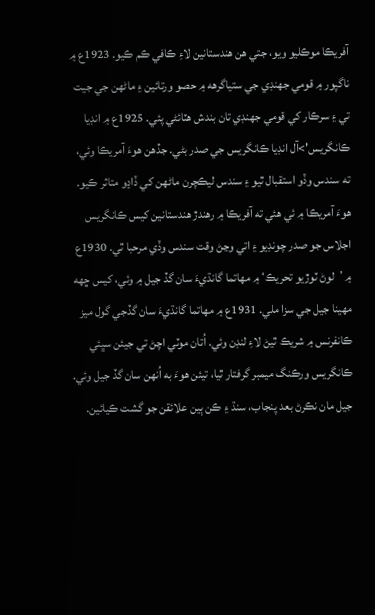آفريڪا موڪليو ويو، جتي هن هندستانين لاءِ ڪافي ڪم ڪيو. 1923ع ۾ ناگپور ۾ قومي جهنڊي جي ستياگرهه ۾ حصو ورتائين ۽ ماڻهن جي جيت تي ۽ سرڪار کي قومي جهنڊي تان بندش هٽائڻي پئي. 1925ع ۾ انڊيا ڪانگريس'>آل انڊيا ڪانگريس جي صدر بڻي. جڏهن هوءَ آمريڪا وئي، ته سندس وڏو استقبال ٿيو ۽ سندس ليڪچرن ماڻهن کي ڏاڍو متاثر ڪيو. هوءَ آمريڪا ۾ ئي هئي ته آفريڪا ۾ رهندڙ هندستانين کيس ڪانگريس اجلاس جو صدر چونڊيو ۽ اتي وڃڻ وقت سندس وڏي مرحبا ٿي. 1930ع ۾ ’لوڻ ٽوڙيو تحريڪ‘ ۾ مهاتما گانڌيءَ سان گڏ جيل ۾ وئي، کيس ڇهه مهينا جيل جي سزا ملي. 1931ع ۾ مهاتما گانڌيءَ سان گڏجي گول ميز ڪانفرنس ۾ شريڪ ٿيڻ لاءِ لنڊن وئي. اُتان موٽي اچڻ تي جيئن سڀئي ڪانگريس ورڪنگ ميمبر گرفتار ٿيا، تيئن هوءَ به اُنهن سان گڏ جيل وئي. جيل مان نڪرڻ بعد پنجاب، سنڌ ۽ ڪن ٻين علائقن جو گشت ڪيائين.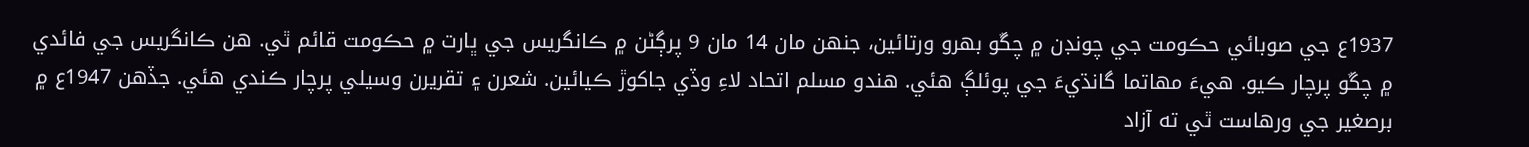1937ع جي صوبائي حڪومت جي چونڊن ۾ چڱو بهرو ورتائين، جنهن مان 14 مان 9 پرڳڻن ۾ ڪانگريس جي ڀارت ۾ حڪومت قائم ٿي. هن ڪانگريس جي فائدي ۾ چڱو پرچار ڪيو. هيءَ مهاتما گانڌيءَ جي پوئلڳ هئي. هندو مسلم اتحاد لاءِ وڏي جاکوڙ ڪيائين. شعرن ۽ تقريرن وسيلي پرچار ڪندي هئي. جڏهن 1947ع ۾ برصغير جي ورهاست ٿي ته آزاد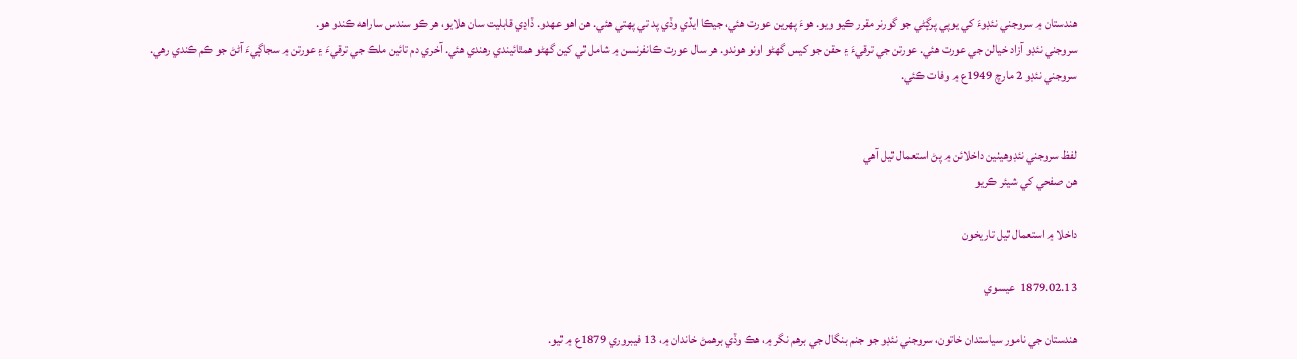هندستان ۾ سروجني نئڊوءَ کي يوپي پرڳڻي جو گورنر مقرر ڪيو ويو. هوءَ پهرين عورت هئي، جيڪا ايڏي وڏي پد تي پهتي هئي. هن اهو عهدو. ڏاڍي قابليت سان هلايو، هر ڪو سندس ساراهه ڪندو هو.
سروجني نئڊو آزاد خيالن جي عورت هئي. عورتن جي ترقيءَ ۽ حقن جو کيس گهڻو اونو هوندو. هر سال عورت ڪانفرنسن ۾ شامل ٿي کين گهڻو همٿائيندي رهندي هئي. آخري دم تائين ملڪ جي ترقيءَ ۽ عورتن ۾ سجاڳيءَ آڻڻ جو ڪم ڪندي رهي. سروجني نئڊو 2 مارچ 1949ع ۾ وفات ڪئي.


لفظ سروجني نئڊوھيٺين داخلائن ۾ پڻ استعمال ٿيل آھي
هن صفحي کي شيئر ڪريو

داخلا ۾ استعمال ٿيل تاريخون

1879.02.13  عيسوي

هندستان جي نامور سياستدان خاتون، سروجني نئڊو جو جنم بنگال جي برهم نگر ۾، هڪ وڏي برهمڻ خاندان ۾، 13 فيبروري 1879ع ۾ ٿيو.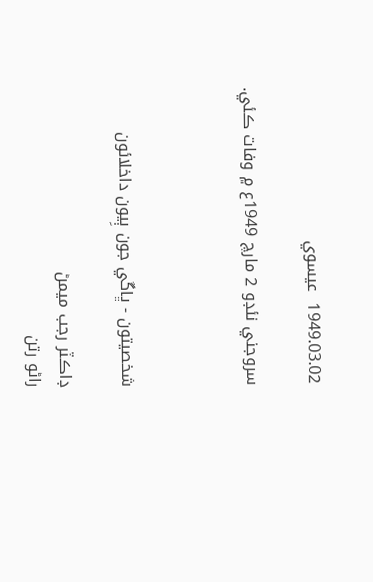1949.03.02  عيسوي

سروجني نئڊو 2 مارچ 1949ع ۾ وفات ڪئي.



شخصيتون - ڀاڱي جون ٻِيون داخلائون

ڊاڪٽر رجب ميمڻ
راڻو رتن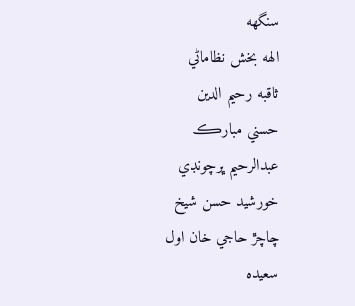سنگهه
الهه بخش نظاماڻي
ثاقبه رحيم الدين
حسني مبارڪ
عبدالرحيم ڀرچونڊي
خورشيد حسن شيخ
چاچڙ حاجي خان اول
سعيده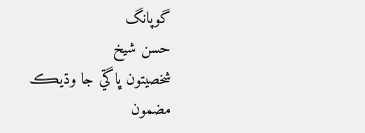گوپانگ
حسن شيخ
شخصيتون ڀاڱي جا وڌيڪ مضمون